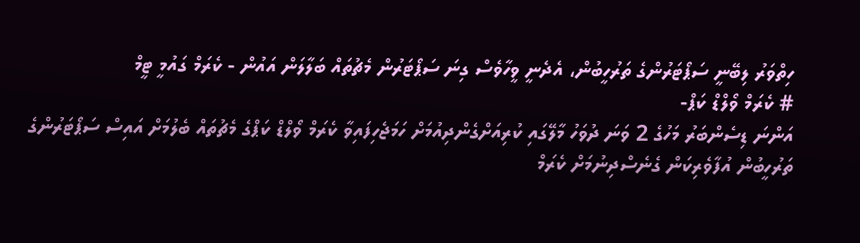ހިތްވަރު ލިބޭނީ ސަޕޯޓަރުންގެ ތަރުހީބުން، އެދެނީ ވީހާވެސް ގިނަ ސަޕޯޓަރުން މެޗުތައް ބަލާލަން އައުން - ކެރަމް ގައުމީ ޓީމް
# ކެރަމް ވޯލްޑް ކަޕް-
އަންނަ ޑިސެންބަރު މަހުގެ 2 ވަނަ ދުވަހު މާލޭގައި ކުރިއަށްގެންދިއުމަށް ހަމަޖެހިފައިވާ ކެރަމް ވޯލްޑް ކަޕްގެ މެޗުތައް ބެލުމަށް އައިސް ސަޕޯޓަރުންގެ ތަރުހީބުން އުފާވެރިކަން ގެނެސްދިނުމަށް ކެރަމް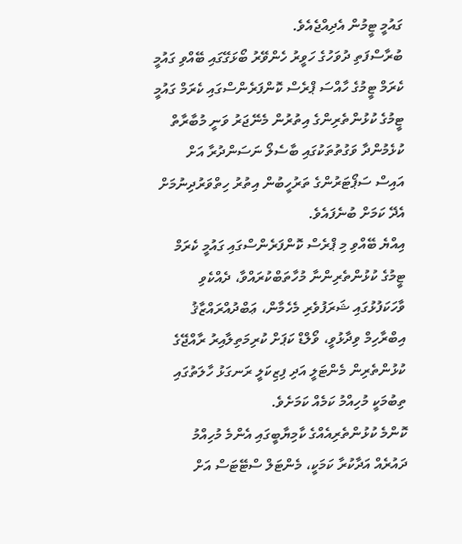ގައުމީ ޓީމުން އެދިއްޖެއެވެ.
ބުރާސްފަތި ދުވަހުގެ ހަވީރު ހެންވޭރު ބޯޅަގޭގައި ބޭއްވި ގައުމީ ކެރަމް ޓީމުގެ ހާއްސަ ޕްރެސް ކޮންފަރެންސްގައި ކެރަމް ގައުމީ ޓީމުގެ ކުޅުންތެރިންގެ އިތުރުން މެނޭޖަރު ވަނީ މުބާރާތް ކުޅެމުންދާ ވަގުތުތަކުގައި ބާސެލޯ ނަސަންދުރާ އަށް އައިސް ސަޕޯޓަރުންގެ ތަރުހީބުން އިތުރު ހިތްވަރުދިނުމަށް އެދޭ ކަމަށް ބުނެފައެވެ.
އިއްޔެ ބޭއްވި މި ޕްރެސް ކޮންފަރެންސްގައި ގައުމީ ކެރަމް ޓީމުގެ ކުޅުންތެރިންނާ މުހާތަބްކުރައްވާ، ދެއްކެވި ވާހަކަފުޅުގައި ޝަރަފުވެރި މެހެމާން، ޢަބްދުއްރައްޒާޤު އިބްރާހިމް ވިދާޅުވީ، ވޯލްޑް ކަޕަށް ކުރިމަތިލާއިރު ރާއްޖޭގެ ކުޅުންތެރިން މެންޓަލީ އަދި ފިޒިކަލީ ރަނގަޅު ހާލަތުގައި ތިބުމަކީ މުހިއްމު ކަމެއް ކަމަށެވެ.
ކޮންމެ ކުޅުންތެރިއެއްގެ ކާމިޔާބީގައި އެންމެ މުހިއްމު ދައުރެއް އަދާކުރާ ކަމަކީ، މެންޓަލް ސްޓޭޓަސް އަށް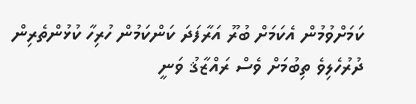ކަމަށްވުމުން އެކަމަށް ބުރޫ އަރާފަދަ ކަންކަމުން ހުރިހާ ކުޅުންތެރިން ދުރުހެލިވެ ތިބުމަށް ވެސް ރައްޒާޤު ވަނީ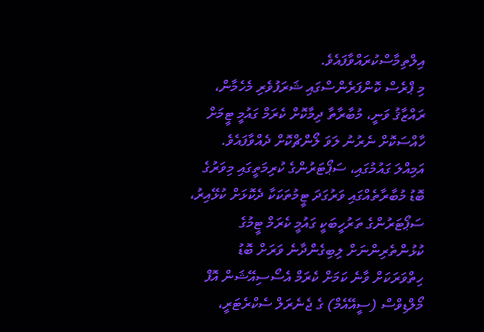އިލްތިމާސްކުރައްވާފައެވެ.
މި ޕްރެސް ކޮންފަރެންސްގައި ޝަރަފުވެރި މެހެމާން، ރައްޒާޤު ވަނީ، މުބާރާތާ ދިމާކޮށް ކެރަމް ގައުމީ ޓީމަށް ހާއްސަކޮށް ނެރުނު ލަވަ ލޯންޗްކޮށް ދެއްވާފައެވެ.
އަމިއްލަ ގައުމުގައި، ސަޕޯޓަރުންގެ ކުރިމަތީގައި މިވަރުގެ ބޮޑު މުބާރާތެއްގައި ވަރުގަދަ ޓީމުތަކަކާ ދެކޮޅަށް ކުޅޭއިރު، ސަޕޯޓަރުންގެ ތަރުހީބަކީ ގައުމީ ކެރަމް ޓީމުގެ ކުޅުންތެރިންނަށް ލިބިގެންދާނެ ވަރަށް ބޮޑު ހިތްވަރަކަށް ވާނެ ކަމަށް ކެރަމް އެސޯސިއޭޝަން އޮފް މޯލްޑިވްސް (ސީއޭއެމް) ގެ ޖެނެރަލް ސެކްރެޓަރީ،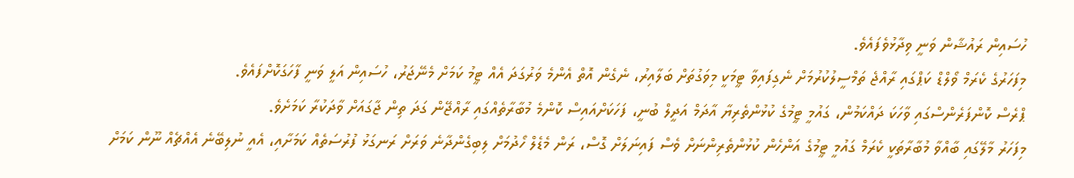ހުސައިން ރައުޝާން ވަނީ ވިދާޅުވެފައެވެ.
މިފަހަރުގެ ކެރަމް ވޯލްޑް ކަޕްގައި ރާއްޖެ ތަމްސީލުކުރުމަށް ނެގިފައިވާ ޓީމަކީ މިވަގުތަށް ބަލާއިރު، ނެގެން އޮތް އެންމެ ވަރުގަދަ އެއް ޓީމު ކަމަށް މެނޭޖަރު، ހުސައިން އަލީ ވަނީ ފާހަގަކޮށްފައެވެ.
ޕްރެސް ކޮންފަރެންސްގައި ވާހަކަ ދައްކަމުން، ގައުމީ ޓީމުގެ ކުޅުންތެރިޔާ އާދަމް އަދީލް ބުނީ، ފަހަކަށްއައިސް ކޮންމެ މުބާރާތެއްގައި ރާއްޖޭން ގަދަ ތިން ޖާގައަށް ވާދަކުރާ ކަމަށެވެ.
މިފަހަރު މާލޭގައި ބާއްވާ މުބާރާތަކީ ކެރަމް ގައުމީ ޓީމުގެ އަންހެން ކުޅުންތެރިންނަށް ވެސް ފައިނަލަށް ގޮސް، ރަން މެޑެލް ހޯދުމަށް ލިބިގެންދާނެ ވަރަށް ރަނގަޅު ފުރުސަތެއް ކަމަށާއި، އެއީ ނުލިބޭނެ އެއްޗެއް ނޫން ކަމަށް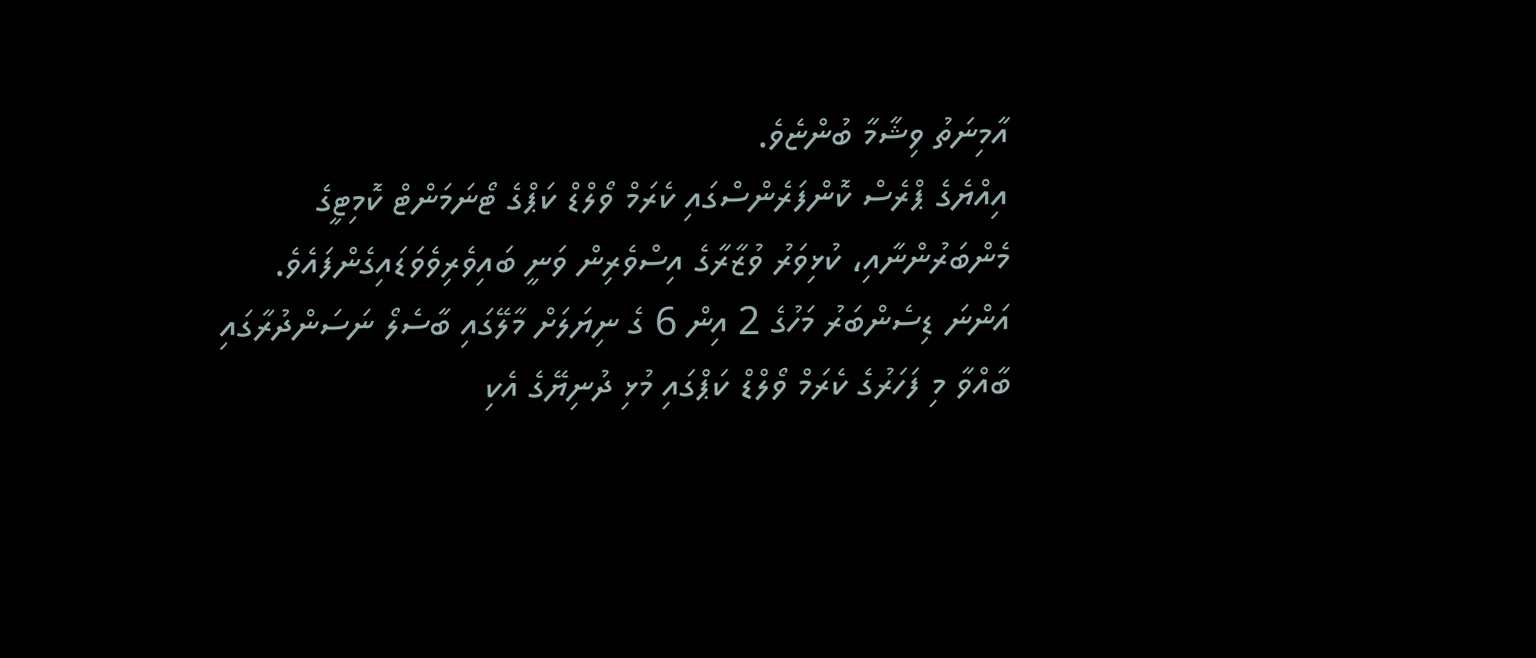އާމިނަތު ވިޝާމާ ބުންޏެވެ.
އިއްޔެގެ ޕްރެސް ކޮންފަރެންސްގައި ކެރަމް ވޯލްޑް ކަޕްގެ ޓޯނަމަންޓް ކޮމިޓީގެ މެންބަރުންނާއި، ކުޅިވަރު ވުޒާރާގެ އިސްވެރިން ވަނީ ބައިވެރިވެވަޑައިގެންފައެވެ.
އަންނަ ޑިސެންބަރު މަހުގެ 2 އިން 6 ގެ ނިޔަލަށް މާލޭގައި ބާސެލޯ ނަސަންދުރާގައި ބާއްވާ މި ފަހަރުގެ ކެރަމް ވޯލްޑް ކަޕްގައި މުޅި ދުނިޔޭގެ އެކި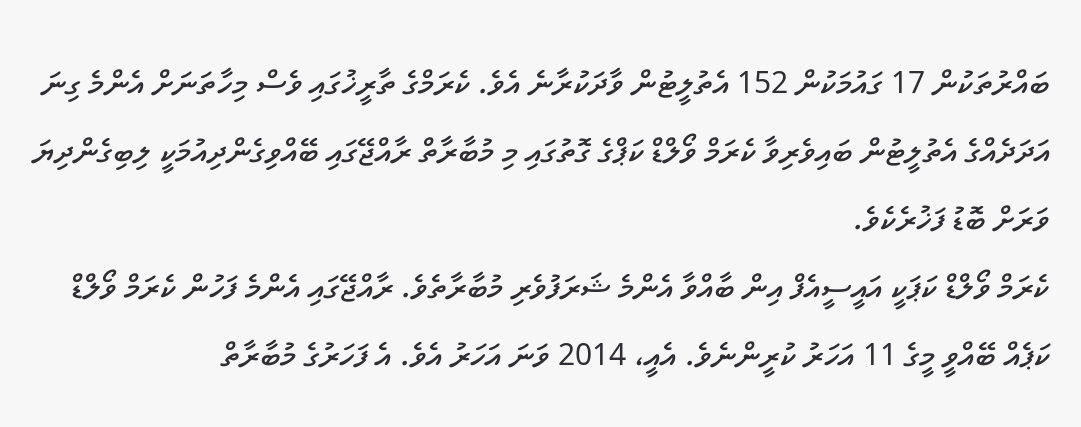ބައްރުތަކުން 17 ގައުމަކުން 152 އެތުލީޓުން ވާދަކުރާނެ އެވެ. ކެރަމްގެ ތާރީޚުގައި ވެސް މިހާތަނަށް އެންމެ ގިނަ އަދަދެއްގެ އެތުލީޓުން ބައިވެރިވާ ކެރަމް ވޯލްޑް ކަޕްގެ ގޮތުގައި މި މުބާރާތް ރާއްޖޭގައި ބޭއްވިގެންދިއުމަކީ ލިބިގެންދިޔަ ވަރަށް ބޮޑު ފަޚުރެކެވެ.
ކެރަމް ވޯލްޑް ކަޕަކީ އައީސީއެފް އިން ބާއްވާ އެންމެ ޝަރަފުވެރި މުބާރާތެވެ. ރާއްޖޭގައި އެންމެ ފަހުން ކެރަމް ވޯލްޑް ކަޕެއް ބޭއްވީ މީގެ 11 އަހަރު ކުރީންނެވެ. އެއީ، 2014 ވަނަ އަހަރު އެވެ. އެ ފަހަރުގެ މުބާރާތް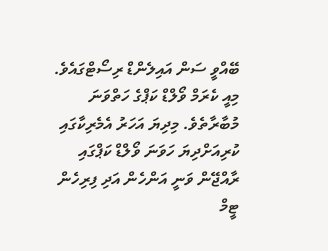ބޭއްވީ ސަން އައިލެންޑް ރިސޯޓްގައެވެ.
މިއީ ކެރަމް ވޯލްޑް ކަޕްގެ ހަތްވަނަ މުބާރާތެވެ. މިދިޔަ އަހަރު އެމެރިކާގައި ކުރިއަށްދިޔަ ހަވަނަ ވޯލްޑް ކަޕްގައި ރާއްޖޭން ވަނީ އަންހެން އަދި ފިރިހެން ޓީމް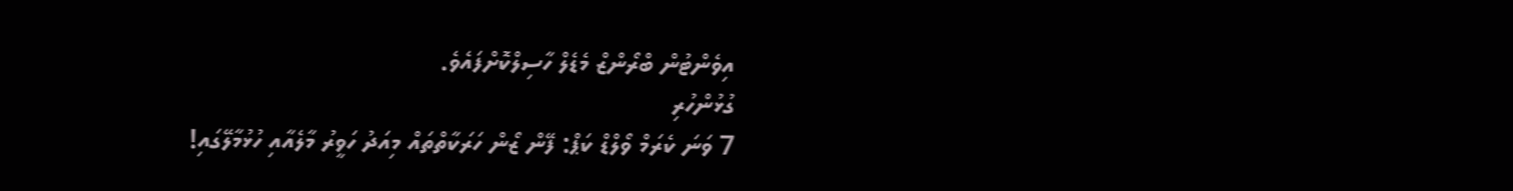އިވެންޓުން ބްރޯންޒް މެޑެލް ހާސިލްކޮށްފައެވެ.
ގުޅުންހުރި
7 ވަނަ ކެރަމް ވޯލްޑް ކަޕް: ފޭން ޒޯން ހަރަކާތްތައް މިއަދު ހަވީރު މާލެއާއި ހުޅުމާލޭގައި!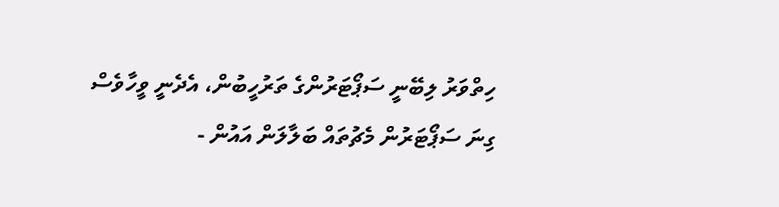ހިތްވަރު ލިބޭނީ ސަޕޯޓަރުންގެ ތަރުހީބުން، އެދެނީ ވީހާވެސް ގިނަ ސަޕޯޓަރުން މެޗުތައް ބަލާލަން އައުން -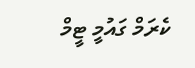ކެރަމް ގައުމީ ޓީމް